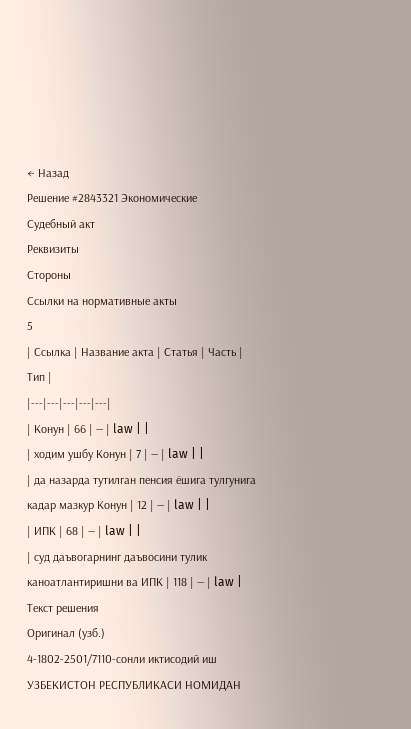← Назад
Решение #2843321 Экономические
Судебный акт
Реквизиты
Стороны
Ссылки на нормативные акты
5
| Ссылка | Название акта | Статья | Часть | Тип |
|---|---|---|---|---|
| Конун | 66 | — | law | |
| ходим ушбу Конун | 7 | — | law | |
| да назарда тутилган пенсия ёшига тулгунига кадар мазкур Конун | 12 | — | law | |
| ИПК | 68 | — | law | |
| суд даъвогарнинг даъвосини тулик каноатлантиришни ва ИПК | 118 | — | law |
Текст решения
Оригинал (узб.)
4-1802-2501/7110-сонли иктисодий иш
УЗБЕКИСТОН РЕСПУБЛИКАСИ НОМИДАН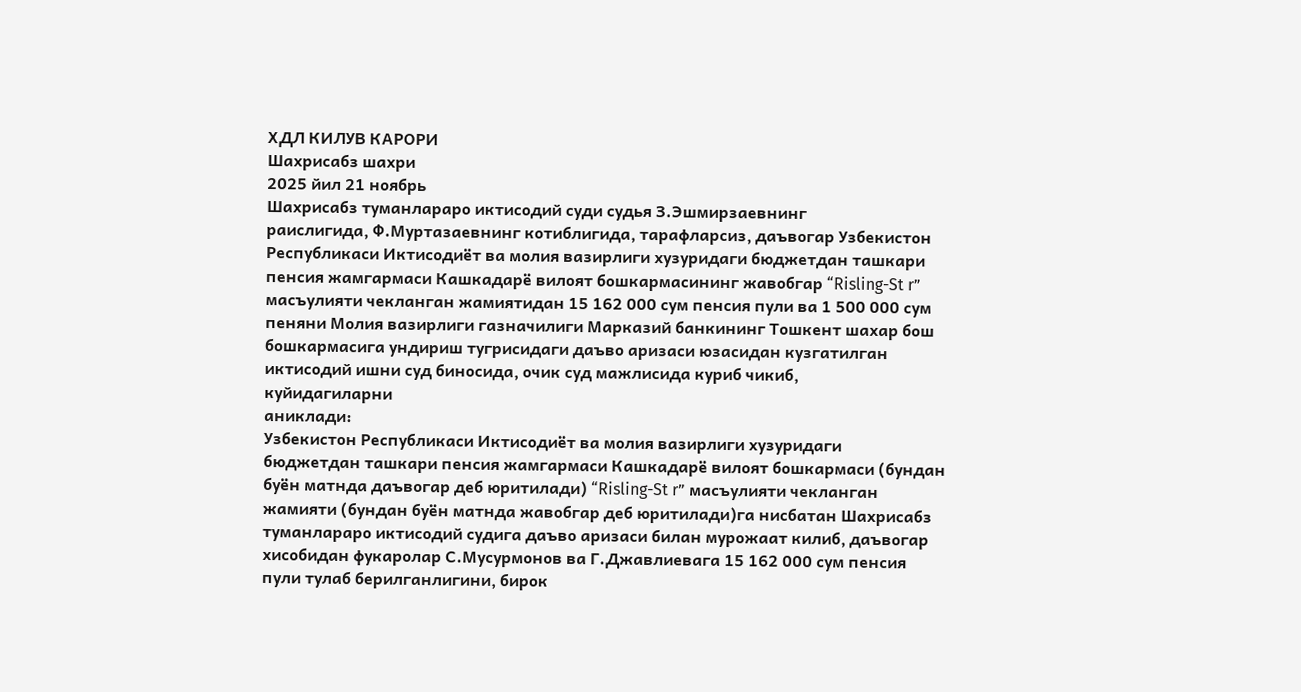ХДЛ КИЛУВ КАРОРИ
Шахрисабз шахри
2025 йил 21 ноябрь
Шахрисабз туманлараро иктисодий суди судья З.Эшмирзаевнинг
раислигида, Ф.Муртазаевнинг котиблигида, тарафларсиз, даъвогар Узбекистон
Республикаси Иктисодиёт ва молия вазирлиги хузуридаги бюджетдан ташкари
пенсия жамгармаси Кашкадарё вилоят бошкармасининг жавобгар “Risling-St r”
масъулияти чекланган жамиятидан 15 162 000 сум пенсия пули ва 1 500 000 сум
пеняни Молия вазирлиги газначилиги Марказий банкининг Тошкент шахар бош
бошкармасига ундириш тугрисидаги даъво аризаси юзасидан кузгатилган
иктисодий ишни суд биносида, очик суд мажлисида куриб чикиб,
куйидагиларни
аниклади:
Узбекистон Республикаси Иктисодиёт ва молия вазирлиги хузуридаги
бюджетдан ташкари пенсия жамгармаси Кашкадарё вилоят бошкармаси (бундан
буён матнда даъвогар деб юритилади) “Risling-St r” масъулияти чекланган
жамияти (бундан буён матнда жавобгар деб юритилади)га нисбатан Шахрисабз
туманлараро иктисодий судига даъво аризаси билан мурожаат килиб, даъвогар
хисобидан фукаролар С.Мусурмонов ва Г.Джавлиевага 15 162 000 сум пенсия
пули тулаб берилганлигини, бирок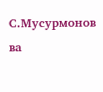С.Мусурмонов ва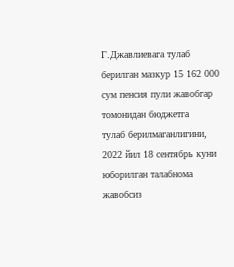Г.Джавлиевага тулаб
берилган мазкур 15 162 000 сум пенсия пули жавобгар томонидан бюджетга
тулаб берилмаганлигини, 2022 йил 18 сентябрь куни юборилган талабнома
жавобсиз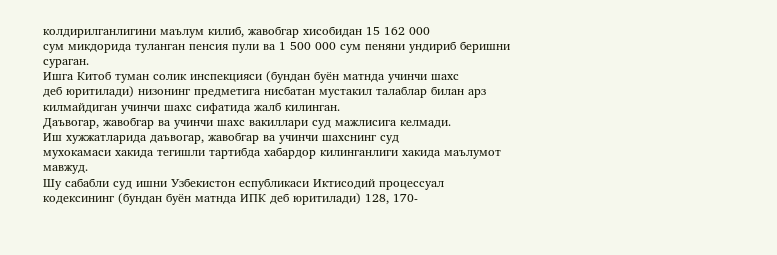колдирилганлигини маълум килиб, жавобгар хисобидан 15 162 000
сум микдорида туланган пенсия пули ва 1 500 000 сум пеняни ундириб беришни
сураган.
Ишга Китоб туман солик инспекцияси (бундан буён матнда учинчи шахс
деб юритилади) низонинг предметига нисбатан мустакил талаблар билан арз
килмайдиган учинчи шахс сифатида жалб килинган.
Даъвогар, жавобгар ва учинчи шахс вакиллари суд мажлисига келмади.
Иш хужжатларида даъвогар, жавобгар ва учинчи шахснинг суд
мухокамаси хакида тегишли тартибда хабардор килинганлиги хакида маълумот
мавжуд.
Шу сабабли суд ишни Узбекистон еспубликаси Иктисодий процессуал
кодексининг (бундан буён матнда ИПК деб юритилади) 128, 170-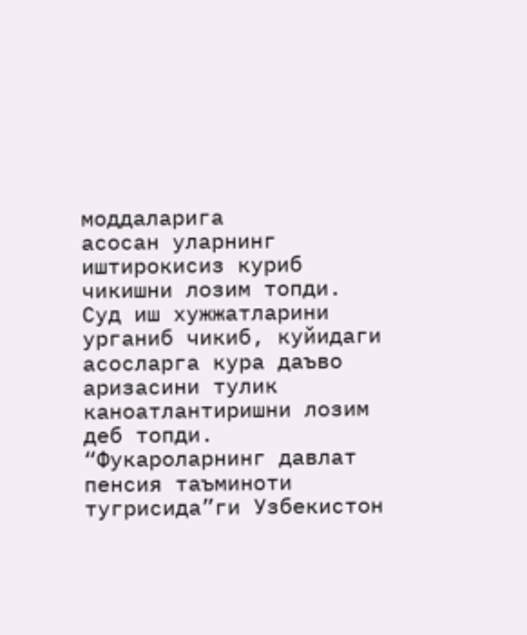моддаларига
асосан уларнинг иштирокисиз куриб чикишни лозим топди.
Суд иш хужжатларини урганиб чикиб, куйидаги асосларга кура даъво
аризасини тулик каноатлантиришни лозим деб топди.
“Фукароларнинг давлат пенсия таъминоти тугрисида”ги Узбекистон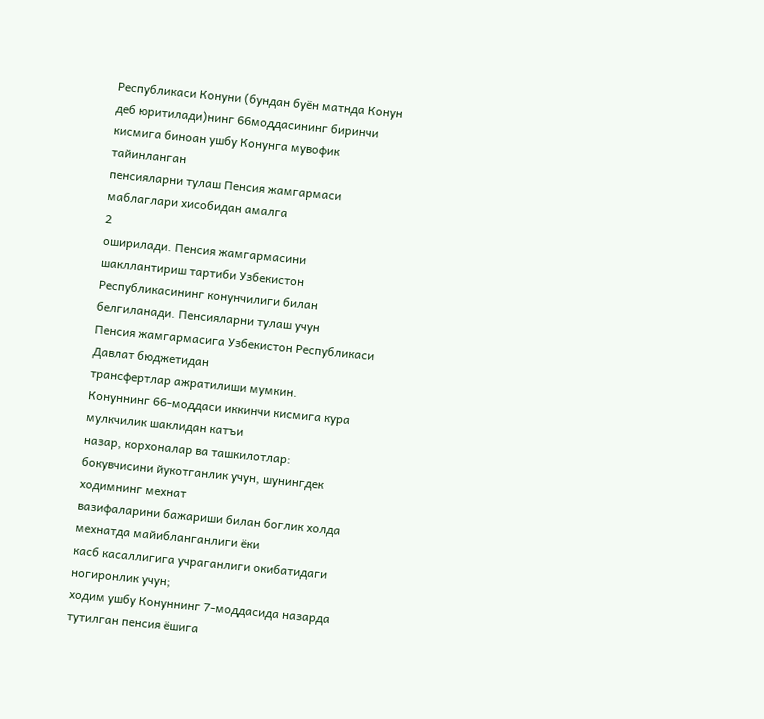Республикаси Конуни (бундан буён матнда Конун деб юритилади)нинг 66моддасининг биринчи кисмига биноан ушбу Конунга мувофик тайинланган
пенсияларни тулаш Пенсия жамгармаси маблаглари хисобидан амалга
2
оширилади. Пенсия жамгармасини шакллантириш тартиби Узбекистон
Республикасининг конунчилиги билан белгиланади. Пенсияларни тулаш учун
Пенсия жамгармасига Узбекистон Республикаси Давлат бюджетидан
трансфертлар ажратилиши мумкин.
Конуннинг 66-моддаси иккинчи кисмига кура мулкчилик шаклидан катъи
назар, корхоналар ва ташкилотлар:
бокувчисини йукотганлик учун, шунингдек ходимнинг мехнат
вазифаларини бажариши билан боглик холда мехнатда майибланганлиги ёки
касб касаллигига учраганлиги окибатидаги ногиронлик учун;
ходим ушбу Конуннинг 7-моддасида назарда тутилган пенсия ёшига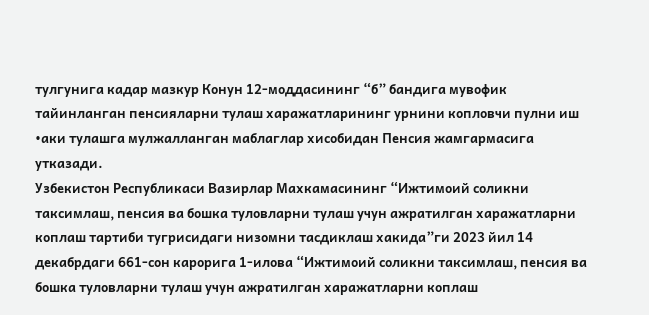тулгунига кадар мазкур Конун 12-моддасининг “б” бандига мувофик
тайинланган пенсияларни тулаш харажатларининг урнини копловчи пулни иш
•аки тулашга мулжалланган маблаглар хисобидан Пенсия жамгармасига
утказади.
Узбекистон Республикаси Вазирлар Махкамасининг “Ижтимоий соликни
таксимлаш, пенсия ва бошка туловларни тулаш учун ажратилган харажатларни
коплаш тартиби тугрисидаги низомни тасдиклаш хакида”ги 2023 йил 14
декабрдаги 661-сон карорига 1-илова “Ижтимоий соликни таксимлаш, пенсия ва
бошка туловларни тулаш учун ажратилган харажатларни коплаш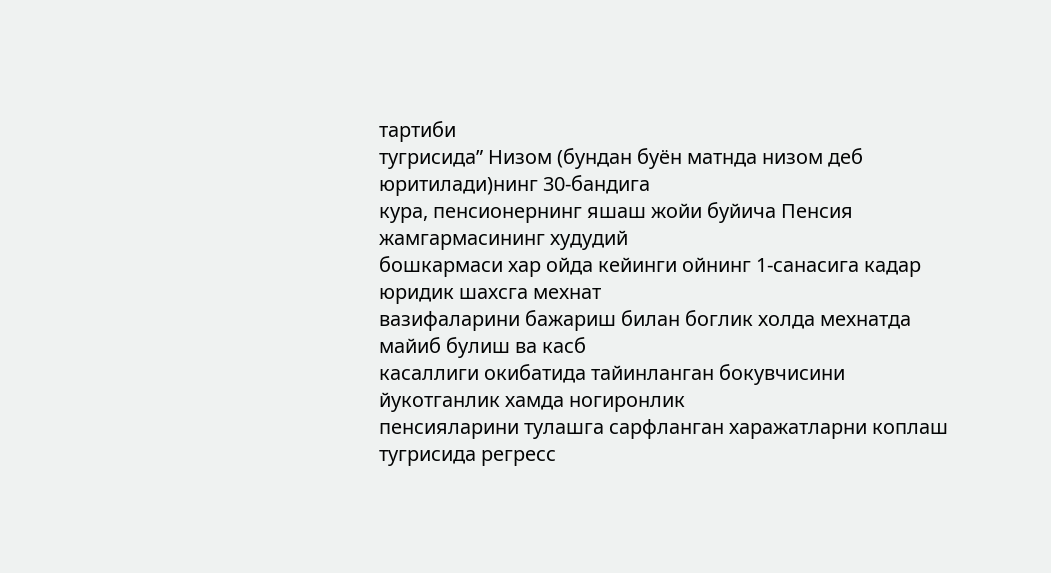тартиби
тугрисида” Низом (бундан буён матнда низом деб юритилади)нинг 30-бандига
кура, пенсионернинг яшаш жойи буйича Пенсия жамгармасининг худудий
бошкармаси хар ойда кейинги ойнинг 1-санасига кадар юридик шахсга мехнат
вазифаларини бажариш билан боглик холда мехнатда майиб булиш ва касб
касаллиги окибатида тайинланган бокувчисини йукотганлик хамда ногиронлик
пенсияларини тулашга сарфланган харажатларни коплаш тугрисида регресс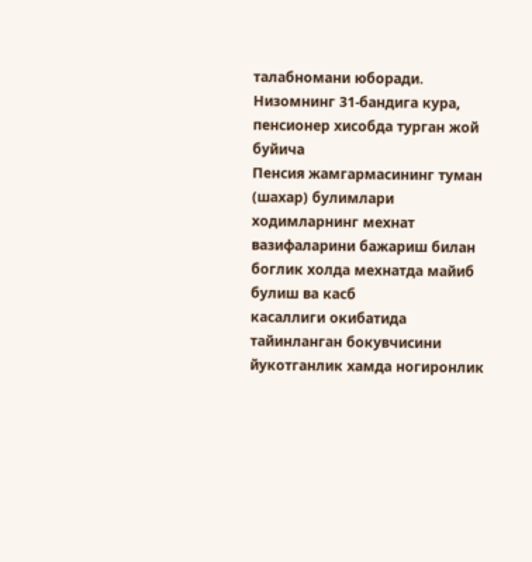талабномани юборади.
Низомнинг 31-бандига кура, пенсионер хисобда турган жой буйича
Пенсия жамгармасининг туман (шахар) булимлари ходимларнинг мехнат
вазифаларини бажариш билан боглик холда мехнатда майиб булиш ва касб
касаллиги окибатида тайинланган бокувчисини йукотганлик хамда ногиронлик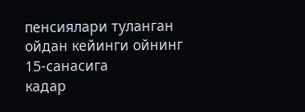пенсиялари туланган ойдан кейинги ойнинг
15-санасига
кадар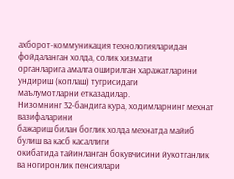ахборот-коммуникация технологияларидан фойдаланган холда, солик хизмати
органларига амалга оширилган харажатларини ундириш (коплаш) тугрисидаги
маълумотларни етказадилар.
Низомнинг 32-бандига кура, ходимларнинг мехнат вазифаларини
бажариш билан боглик холда мехнатда майиб булиш ва касб касаллиги
окибатида тайинланган бокувчисини йукотганлик ва ногиронлик пенсиялари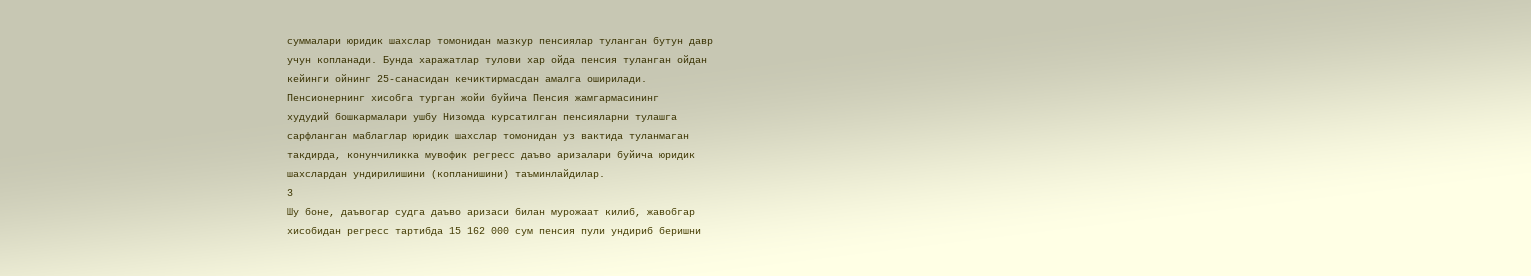суммалари юридик шахслар томонидан мазкур пенсиялар туланган бутун давр
учун копланади. Бунда харажатлар тулови хар ойда пенсия туланган ойдан
кейинги ойнинг 25-санасидан кечиктирмасдан амалга оширилади.
Пенсионернинг хисобга турган жойи буйича Пенсия жамгармасининг
худудий бошкармалари ушбу Низомда курсатилган пенсияларни тулашга
сарфланган маблаглар юридик шахслар томонидан уз вактида туланмаган
такдирда, конунчиликка мувофик регресс даъво аризалари буйича юридик
шахслардан ундирилишини (копланишини) таъминлайдилар.
3
Шу боне, даъвогар судга даъво аризаси билан мурожаат килиб, жавобгар
хисобидан регресс тартибда 15 162 000 сум пенсия пули ундириб беришни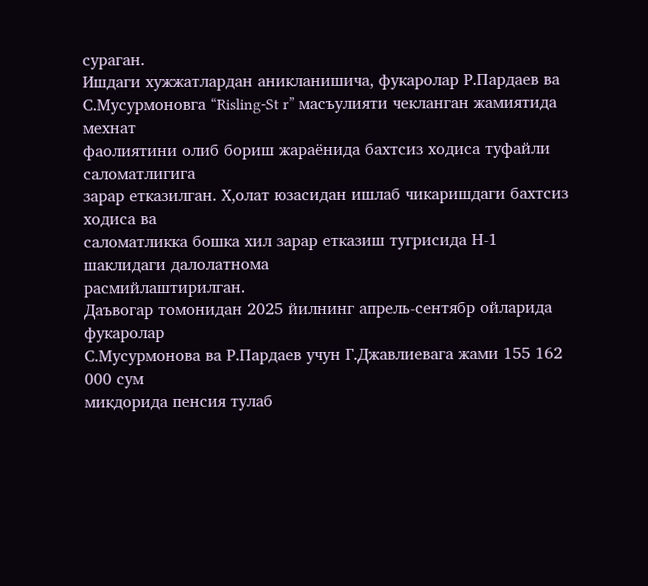сураган.
Ишдаги хужжатлардан аникланишича, фукаролар Р.Пардаев ва
С.Мусурмоновга “Risling-St r” масъулияти чекланган жамиятида мехнат
фаолиятини олиб бориш жараёнида бахтсиз ходиса туфайли саломатлигига
зарар етказилган. Х,олат юзасидан ишлаб чикаришдаги бахтсиз ходиса ва
саломатликка бошка хил зарар етказиш тугрисида Н-1 шаклидаги далолатнома
расмийлаштирилган.
Даъвогар томонидан 2025 йилнинг апрель-сентябр ойларида фукаролар
С.Мусурмонова ва Р.Пардаев учун Г.Джавлиевага жами 155 162 000 сум
микдорида пенсия тулаб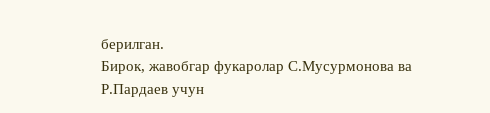берилган.
Бирок, жавобгар фукаролар С.Мусурмонова ва Р.Пардаев учун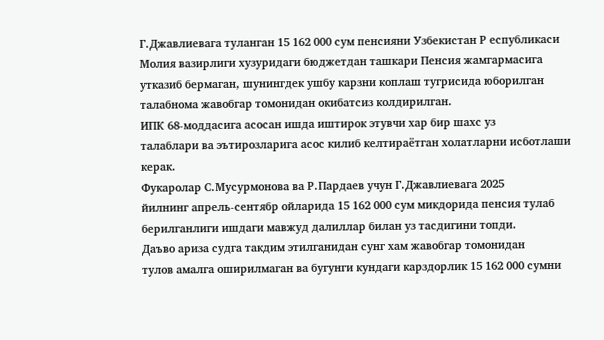Г.Джавлиевага туланган 15 162 000 сум пенсияни Узбекистан Р еспубликаси
Молия вазирлиги хузуридаги бюджетдан ташкари Пенсия жамгармасига
утказиб бермаган, шунингдек ушбу карзни коплаш тугрисида юборилган
талабнома жавобгар томонидан окибатсиз колдирилган.
ИПК 68-моддасига асосан ишда иштирок этувчи хар бир шахс уз
талаблари ва эътирозларига асос килиб келтираётган холатларни исботлаши
керак.
Фукаролар С.Мусурмонова ва Р.Пардаев учун Г.Джавлиевага 2025
йилнинг апрель-сентябр ойларида 15 162 000 сум микдорида пенсия тулаб
берилганлиги ишдаги мавжуд далиллар билан уз тасдигини топди.
Даъво ариза судга такдим этилганидан сунг хам жавобгар томонидан
тулов амалга оширилмаган ва бугунги кундаги карздорлик 15 162 000 сумни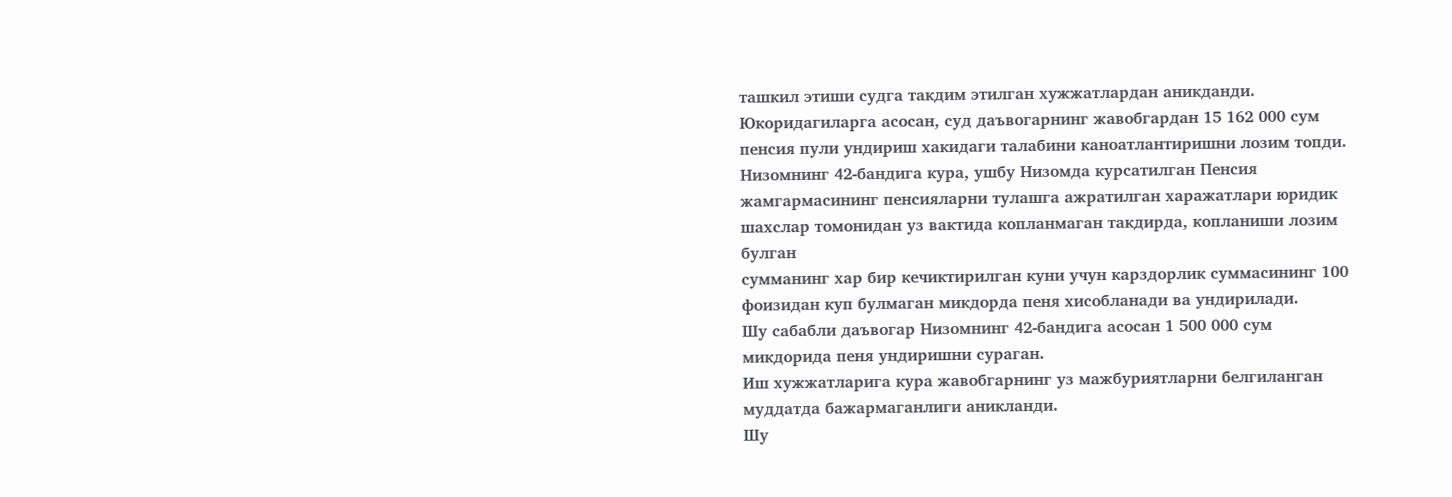ташкил этиши судга такдим этилган хужжатлардан аникданди.
Юкоридагиларга асосан, суд даъвогарнинг жавобгардан 15 162 000 сум
пенсия пули ундириш хакидаги талабини каноатлантиришни лозим топди.
Низомнинг 42-бандига кура, ушбу Низомда курсатилган Пенсия
жамгармасининг пенсияларни тулашга ажратилган харажатлари юридик
шахслар томонидан уз вактида копланмаган такдирда, копланиши лозим булган
сумманинг хар бир кечиктирилган куни учун карздорлик суммасининг 100
фоизидан куп булмаган микдорда пеня хисобланади ва ундирилади.
Шу сабабли даъвогар Низомнинг 42-бандига асосан 1 500 000 сум
микдорида пеня ундиришни сураган.
Иш хужжатларига кура жавобгарнинг уз мажбуриятларни белгиланган
муддатда бажармаганлиги аникланди.
Шу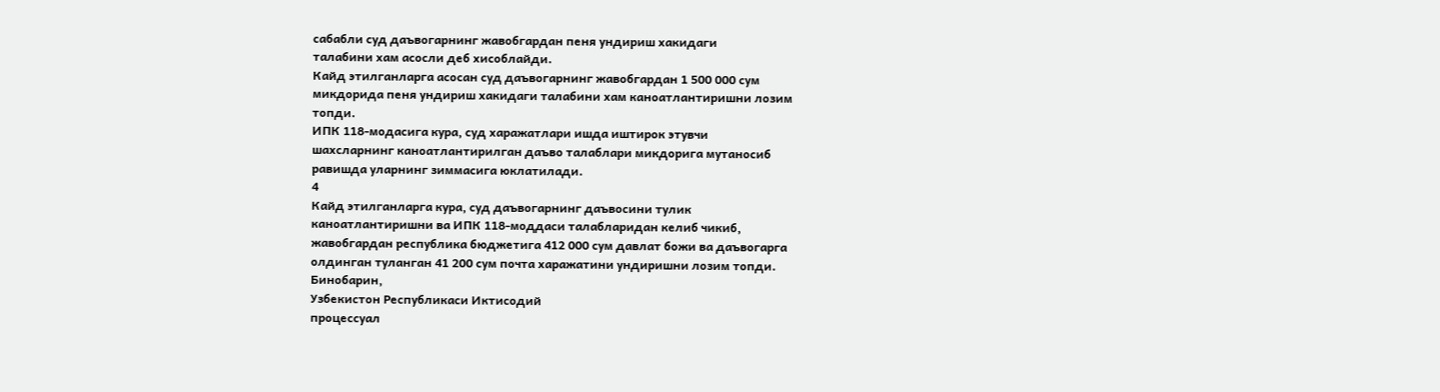сабабли суд даъвогарнинг жавобгардан пеня ундириш хакидаги
талабини хам асосли деб хисоблайди.
Кайд этилганларга асосан суд даъвогарнинг жавобгардан 1 500 000 сум
микдорида пеня ундириш хакидаги талабини хам каноатлантиришни лозим
топди.
ИПК 118-модасига кура, суд харажатлари ишда иштирок этувчи
шахсларнинг каноатлантирилган даъво талаблари микдорига мутаносиб
равишда уларнинг зиммасига юклатилади.
4
Кайд этилганларга кура, суд даъвогарнинг даъвосини тулик
каноатлантиришни ва ИПК 118-моддаси талабларидан келиб чикиб,
жавобгардан республика бюджетига 412 000 сум давлат божи ва даъвогарга
олдинган туланган 41 200 сум почта харажатини ундиришни лозим топди.
Бинобарин,
Узбекистон Республикаси Иктисодий
процессуал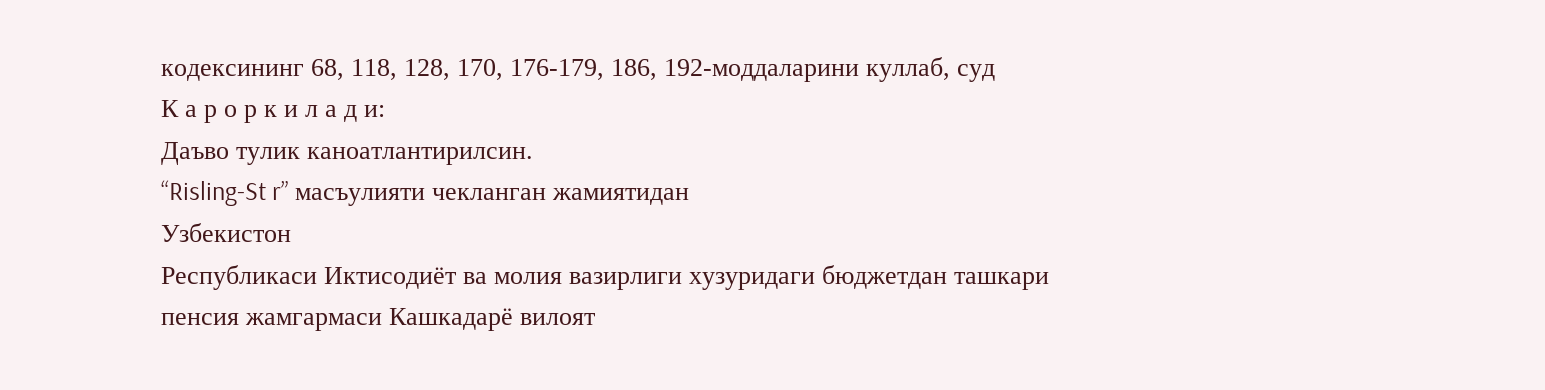кодексининг 68, 118, 128, 170, 176-179, 186, 192-моддаларини куллаб, суд
К а р о р к и л а д и:
Даъво тулик каноатлантирилсин.
“Risling-St r” масъулияти чекланган жамиятидан
Узбекистон
Республикаси Иктисодиёт ва молия вазирлиги хузуридаги бюджетдан ташкари
пенсия жамгармаси Кашкадарё вилоят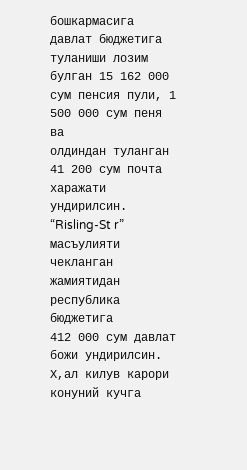бошкармасига давлат бюджетига
туланиши лозим булган 15 162 000 сум пенсия пули, 1 500 000 сум пеня ва
олдиндан туланган 41 200 сум почта харажати ундирилсин.
“Risling-St r” масъулияти чекланган жамиятидан республика бюджетига
412 000 сум давлат божи ундирилсин.
Х,ал килув карори конуний кучга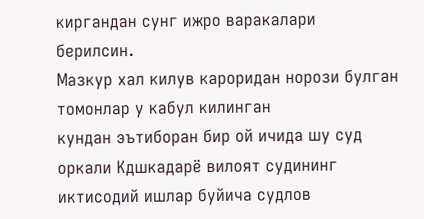киргандан сунг ижро варакалари
берилсин.
Мазкур хал килув кароридан норози булган томонлар у кабул килинган
кундан эътиборан бир ой ичида шу суд оркали Кдшкадарё вилоят судининг
иктисодий ишлар буйича судлов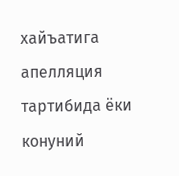хайъатига апелляция тартибида ёки конуний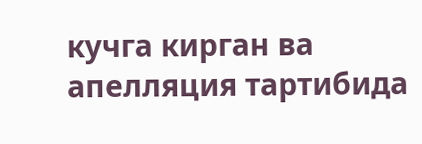кучга кирган ва апелляция тартибида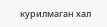курилмаган хал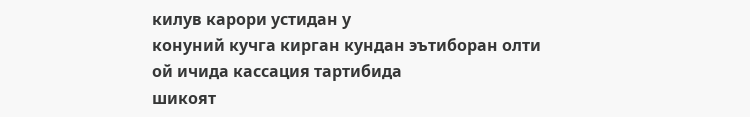килув карори устидан у
конуний кучга кирган кундан эътиборан олти ой ичида кассация тартибида
шикоят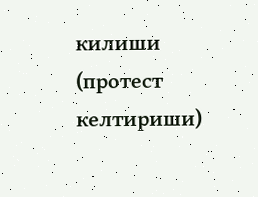килиши (протест келтириши)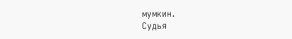мумкин.
Судья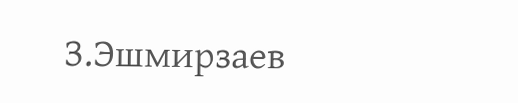З.Эшмирзаев